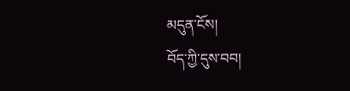མདུན་ངོས།
བོད་ཀྱི་དུས་བབ།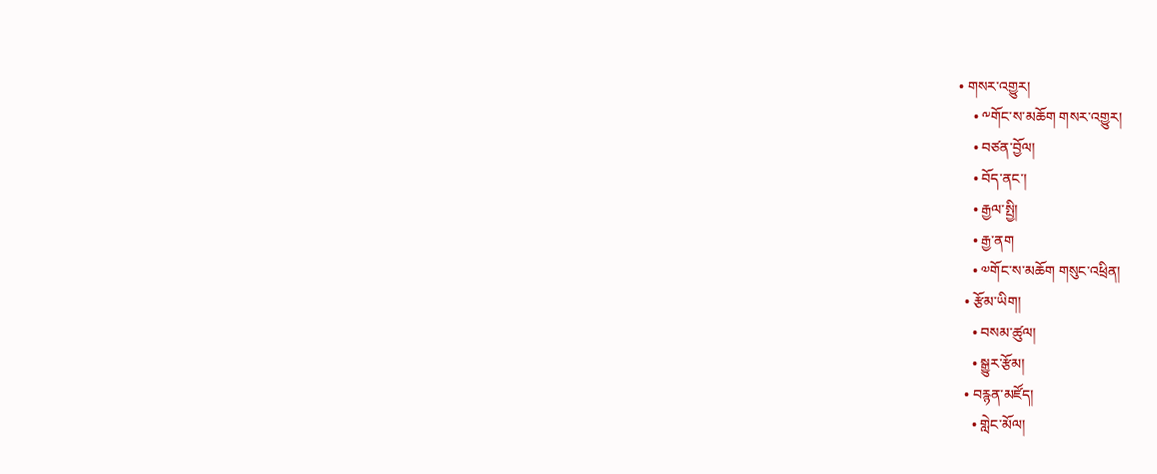• གསར་འགྱུར།
    • ༸གོང་ས་མཆོག གསར་འགྱུར།
    • བཙན་བྱོལ།
    • བོད་ནང་།
    • རྒྱལ་སྤྱི།
    • རྒྱ་ནག
    • ༧གོང་ས་མཆོག གསུང་འཕྲིན།
  • རྩོམ་ཡིག།
    • བསམ་ཚུལ།
    • སྒྱུར་རྩོམ།
  • བརྙན་མཛོད།
    • གླེང་མོལ།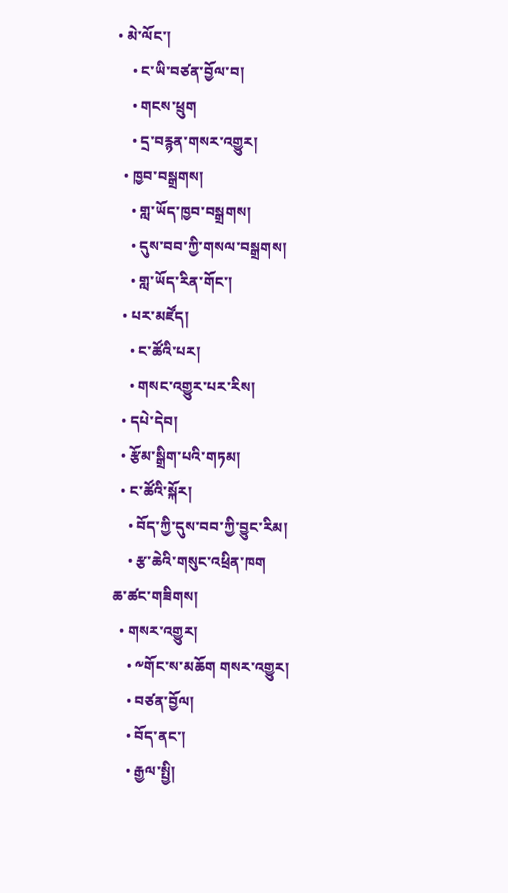• མེ་ལོང་།
    • ང་ཡི་བཙན་བྱོལ་བ།
    • གངས་ཕྲུག
    • དྲ་བརྙན་གསར་འགྱུར།
  • ཁྱབ་བསྒྲགས།
    • གླ་ཡོད་ཁྱབ་བསྒྲགས།
    • དུས་བབ་ཀྱི་གསལ་བསྒྲགས།
    • གླ་ཡོད་རིན་གོང་།
  • པར་མཛོད།
    • ང་ཚོའི་པར།
    • གསང་འགྱུར་པར་རིས།
  • དཔེ་དེབ།
  • རྩོམ་སྒྲིག་པའི་གཏམ།
  • ང་ཚོའི་སྐོར།
    • བོད་ཀྱི་དུས་བབ་ཀྱི་བྱུང་རིམ།
    • རྩ་ཆེའི་གསུང་འཕྲིན་ཁག
ཆ་ཚང་གཟིགས།
  • གསར་འགྱུར།
    • ༸གོང་ས་མཆོག གསར་འགྱུར།
    • བཙན་བྱོལ།
    • བོད་ནང་།
    • རྒྱལ་སྤྱི།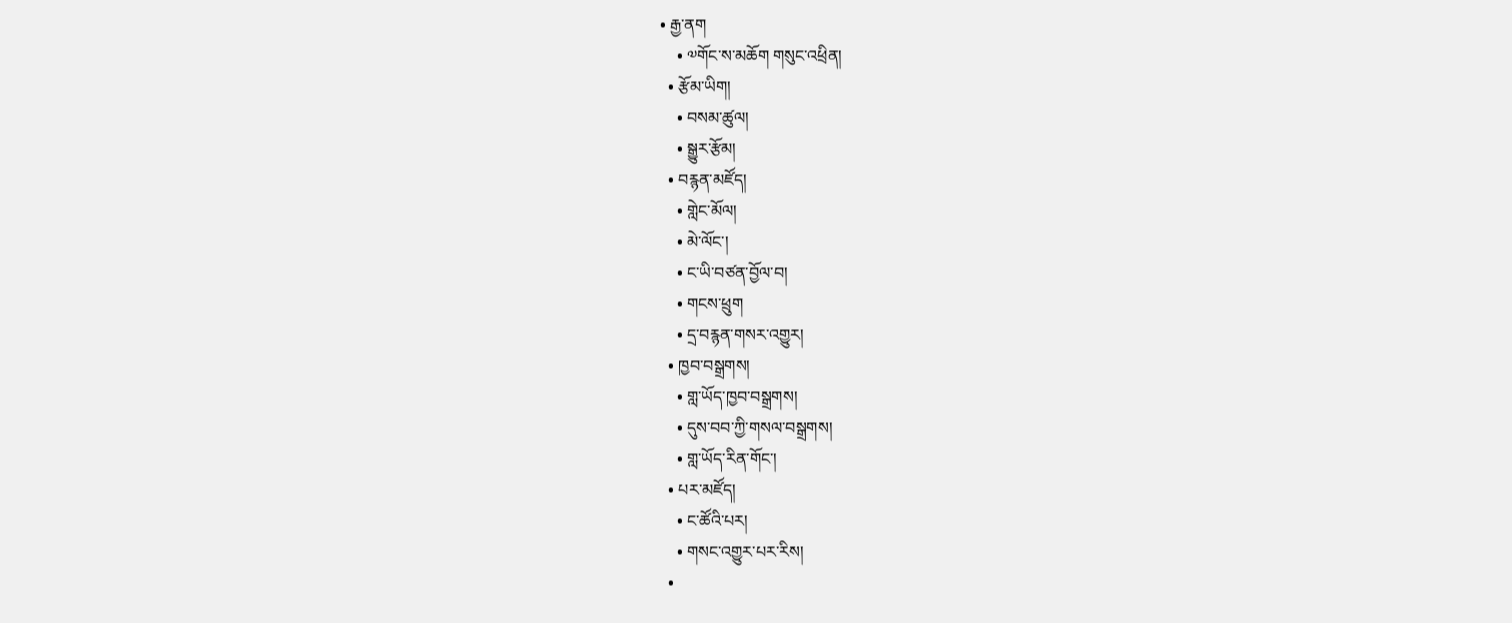• རྒྱ་ནག
    • ༧གོང་ས་མཆོག གསུང་འཕྲིན།
  • རྩོམ་ཡིག།
    • བསམ་ཚུལ།
    • སྒྱུར་རྩོམ།
  • བརྙན་མཛོད།
    • གླེང་མོལ།
    • མེ་ལོང་།
    • ང་ཡི་བཙན་བྱོལ་བ།
    • གངས་ཕྲུག
    • དྲ་བརྙན་གསར་འགྱུར།
  • ཁྱབ་བསྒྲགས།
    • གླ་ཡོད་ཁྱབ་བསྒྲགས།
    • དུས་བབ་ཀྱི་གསལ་བསྒྲགས།
    • གླ་ཡོད་རིན་གོང་།
  • པར་མཛོད།
    • ང་ཚོའི་པར།
    • གསང་འགྱུར་པར་རིས།
  •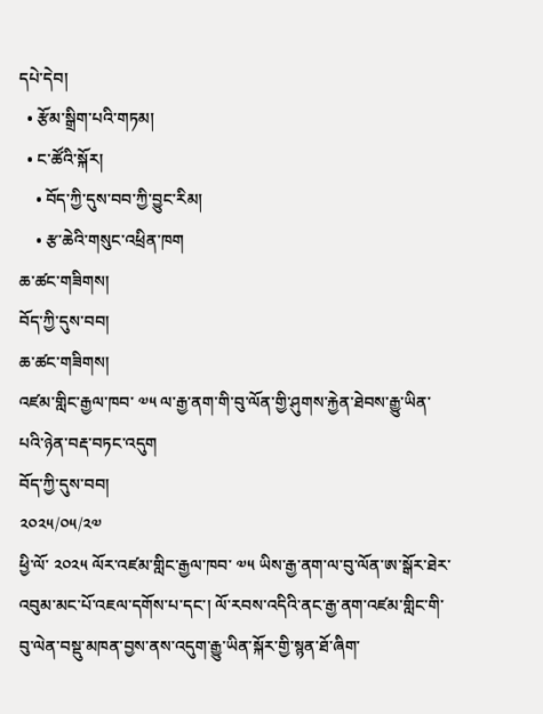དཔེ་དེབ།
  • རྩོམ་སྒྲིག་པའི་གཏམ།
  • ང་ཚོའི་སྐོར།
    • བོད་ཀྱི་དུས་བབ་ཀྱི་བྱུང་རིམ།
    • རྩ་ཆེའི་གསུང་འཕྲིན་ཁག
ཆ་ཚང་གཟིགས།
བོད་ཀྱི་དུས་བབ།
ཆ་ཚང་གཟིགས།
འཛམ་གླིང་རྒྱལ་ཁབ་ ༧༥ ལ་རྒྱ་ནག་གི་བུ་ལོན་གྱི་ཤུགས་རྐྱེན་ཐེབས་རྒྱུ་ཡིན་པའི་ཉེན་བརྡ་བཏང་འདུག
བོད་ཀྱི་དུས་བབ།
༢༠༢༥/༠༥/༢༧
ཕྱི་ལོ་ ༢༠༢༥ ལོར་འཛམ་གླིང་རྒྱལ་ཁབ་ ༧༥ ཡིས་རྒྱ་ནག་ལ་བུ་ལོན་ཨ་སྒོར་ཐེར་འབུམ་མང་པོ་འཇལ་དགོས་པ་དང་། ལོ་རབས་འདིའི་ནང་རྒྱ་ནག་འཛམ་གླིང་གི་བུ་ལེན་བསྡུ་མཁན་བྱས་ནས་འདུག་རྒྱུ་ཡིན་སྐོར་གྱི་སྙན་ཐོ་ཞིག་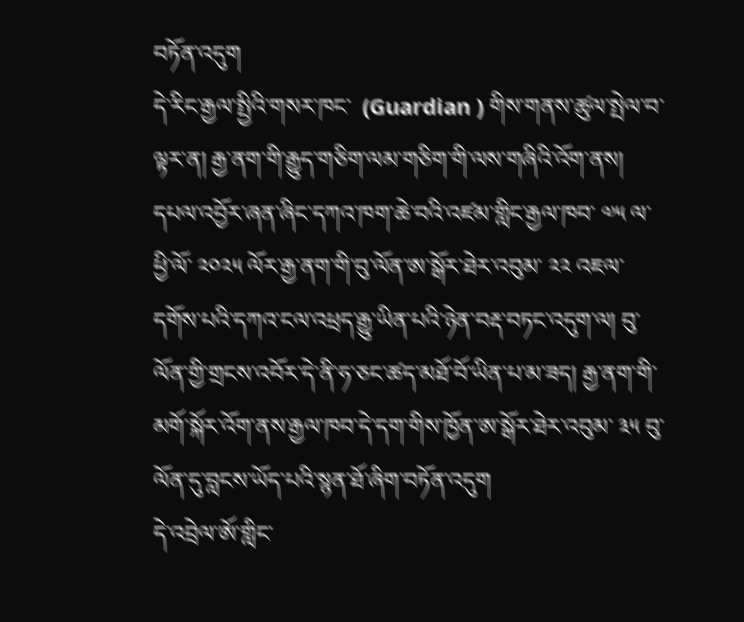བཏོན་འདུག
དེ་རིང་རྒྱལ་སྤྱིའི་གསར་ཁང་  (Guardian ) གིས་གནས་ཚུལ་སྤེལ་བ་ལྟར་ན། རྒྱ་ནག་གི་རྒྱུད་གཅིག་ལམ་གཅིག་གི་ལས་གཞིའི་འོག་ནས། དཔལ་འབྱོར་ཞན་ཞིང་དཀའ་ཁག་ཆེ་བའི་འཛམ་གླིང་རྒྱལ་ཁབ་ ༧༥ ལ་ཕྱི་ལོ་ ༢༠༢༥ ལོར་རྒྱ་ནག་གི་བུ་ལོན་ཨ་སྒོར་ཐེར་འབུམ་ ༢༢ འཇལ་དགོས་པའི་དཀའ་ངལ་འཕྲད་རྒྱུ་ཡིན་པའི་ཉེན་བརྡ་བཏང་འདུག་ལ། བུ་ལོན་གྱི་གྲངས་འབོར་དེ་ནི་ཧ་ཅང་ཚད་མཐོ་བོ་ཡིན་པ་མ་ཟད། རྒྱ་ནག་གི་མགོ་སྐོར་འོག་ནས་རྒྱལ་ཁབ་དེ་དག་གིས་ཁྱོན་ཨ་སྒོར་ཐེར་འབུམ་ ༣༥ བུ་ལོན་དུ་བླངས་ཡོད་པའི་སྙན་ཐོ་ཞིག་བཏོན་འདུག
དེ་འབྲེལ་ཨོ་གླིང་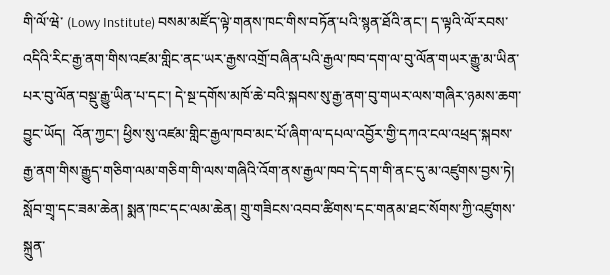གི་ལོ་ཝེ་ (Lowy Institute) བསམ་མཛོད་ལྟེ་གནས་ཁང་གིས་བཏོན་པའི་སྙན་ཐོའི་ནང་། ད་ལྟའི་ལོ་རབས་འདིའི་རིང་རྒྱ་ནག་གིས་འཛམ་གླིང་ནང་ཡར་རྒྱས་འགྲོ་བཞིན་པའི་རྒྱལ་ཁབ་དག་ལ་བུ་ལོན་གཡར་རྒྱུ་མ་ཡིན་པར་བུ་ལོན་བསྡུ་རྒྱུ་ཡིན་པ་དང་། དེ་སྔ་དགོས་མཁོ་ཆེ་བའི་སྐབས་སུ་རྒྱ་ནག་བུ་གཡར་ལས་གཞིར་ཉམས་ཆག་བྱུང་ཡོད།  འོན་ཀྱང་། ཕྱིས་སུ་འཛམ་གླིང་རྒྱལ་ཁབ་མང་པོ་ཞིག་ལ་དཔལ་འབྱོར་གྱི་དཀའ་ངལ་འཕྲད་སྐབས་རྒྱ་ནག་གིས་རྒྱུད་གཅིག་ལམ་གཅིག་གི་ལས་གཞིའི་འོག་ནས་རྒྱལ་ཁབ་དེ་དག་གི་ནང་དུ་མ་འཛུགས་བྱས་ཏེ། སློབ་གྲྭ་དང་ཟམ་ཆེན། སྨན་ཁང་དང་ལམ་ཆེན། གྲུ་གཟིངས་འབབ་ཚིགས་དང་གནམ་ཐང་སོགས་ཀྱི་འཛུགས་སྐྲུན་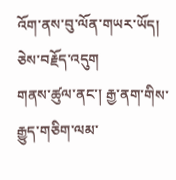འོག་ནས་བུ་ལོན་གཡར་ཡོད། ཅེས་བརྗོད་འདུག
གནས་ཚུལ་ནང་། རྒྱ་ནག་གིས་རྒྱུད་གཅིག་ལམ་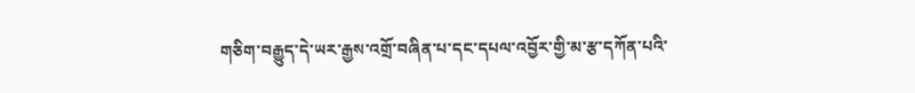གཅིག་བརྒྱུད་དེ་ཡར་རྒྱས་འགྲོ་བཞིན་པ་དང་དཔལ་འབྱོར་གྱི་མ་རྩ་དཀོན་པའི་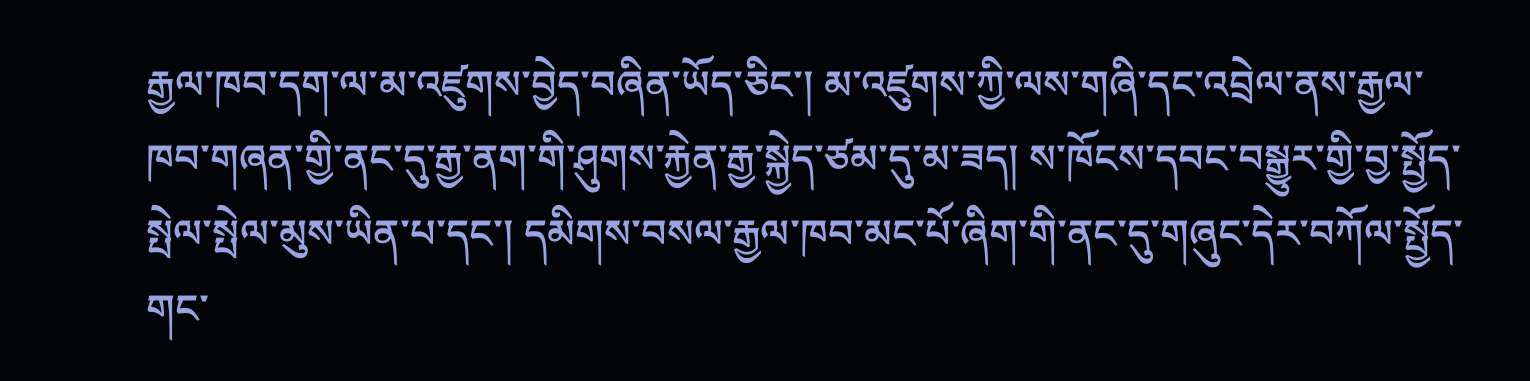རྒྱལ་ཁབ་དག་ལ་མ་འཛུགས་བྱེད་བཞིན་ཡོད་ཅིང་། མ་འཛུགས་ཀྱི་ལས་གཞི་དང་འབྲེལ་ནས་རྒྱལ་ཁབ་གཞན་གྱི་ནང་དུ་རྒྱ་ནག་གི་ཤུགས་རྐྱེན་རྒྱ་སྐྱེད་ཙམ་དུ་མ་ཟད། ས་ཁོངས་དབང་བསྒྱུར་གྱི་བྱ་སྤྱོད་སྤེལ་སྤེལ་མུས་ཡིན་པ་དང་། དམིགས་བསལ་རྒྱལ་ཁབ་མང་པོ་ཞིག་གི་ནང་དུ་གཞུང་དེར་བཀོལ་སྤྱོད་གང་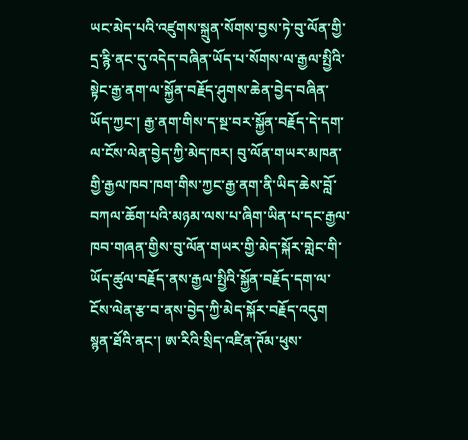ཡང་མེད་པའི་འཛུགས་སྐྲུན་སོགས་བྱས་ཏེ་བུ་ལོན་གྱི་དྲ་རྙི་ནང་དུ་འདེད་བཞིན་ཡོད་པ་སོགས་ལ་རྒྱལ་སྤྱིའི་སྟེང་རྒྱ་ནག་ལ་སྐྱོན་བརྗོད་ཤུགས་ཆེན་བྱེད་བཞིན་ཡོད་ཀྱང་། རྒྱ་ནག་གིས་ད་སྔ་བར་སྐྱོན་བརྗོད་དེ་དག་ལ་ངོས་ལེན་བྱེད་ཀྱི་མེད་ཁར། བུ་ལོན་གཡར་མཁན་གྱི་རྒྱལ་ཁབ་ཁག་གིས་ཀྱང་རྒྱ་ནག་ནི་ཡིད་ཆེས་བློ་བཀལ་ཆོག་པའི་མཉམ་ལས་པ་ཞིག་ཡིན་པ་དང་རྒྱལ་ཁབ་གཞན་གྱིས་བུ་ལོན་གཡར་གྱི་མེད་སྐོར་གླེང་གི་ཡོད་ཚུལ་བརྗོད་ནས་རྒྱལ་སྤྱིའི་སྐྱོན་བརྗོད་དག་ལ་ངོས་ལེན་རྩ་བ་ནས་བྱེད་ཀྱི་མེད་སྐོར་བརྗོད་འདུག
སྙན་ཐོའི་ནང་། ཨ་རིའི་སྲིད་འཛིན་ཊོམ་ཕུས་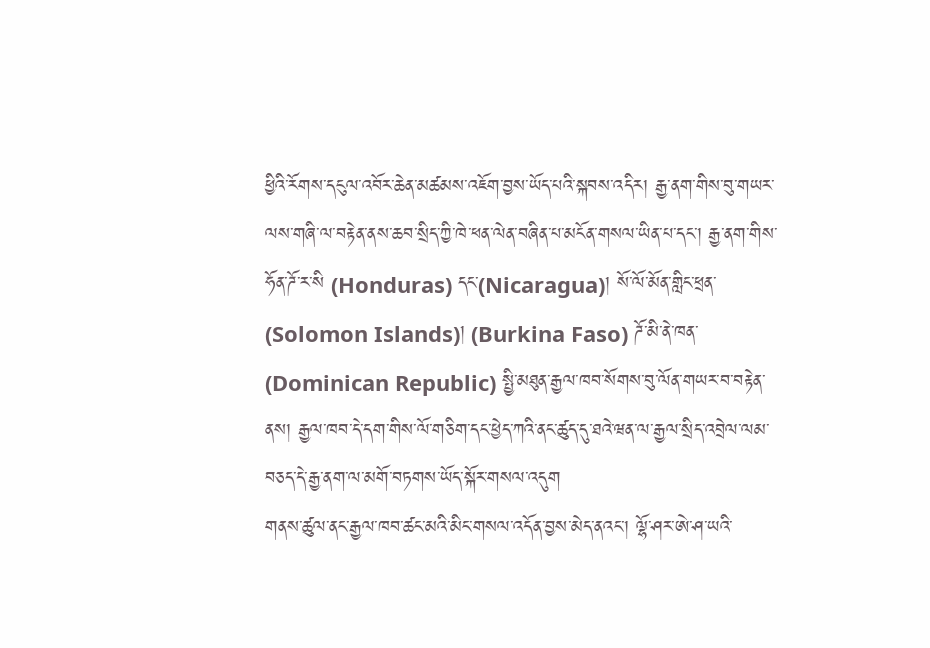ཕྱིའི་རོགས་དངུལ་འབོར་ཆེན་མཚམས་འཇོག་བྱས་ཡོད་པའི་སྐབས་འདིར། རྒྱ་ནག་གིས་བུ་གཡར་ལས་གཞི་ལ་བརྟེན་ནས་ཆབ་སྲིད་ཀྱི་ཁེ་ཕན་ལེན་བཞིན་པ་མངོན་གསལ་ཡིན་པ་དང་། རྒྱ་ནག་གིས་ཧོན་ཌོ་ར་སི (Honduras) དང་(Nicaragua)། སོ་ལོ་མོན་གླིང་ཕྲན་ (Solomon Islands)། (Burkina Faso) ཌོ་མི་ནེ་ཁན་ (Dominican Republic) སྤྱི་མཐུན་རྒྱལ་ཁབ་སོགས་བུ་ལོན་གཡར་བ་བརྟེན་ནས། རྒྱལ་ཁབ་དེ་དག་གིས་ལོ་གཅིག་དང་ཕྱེད་ཀའི་ནང་ཚུད་དུ་ཐའེ་ཝན་ལ་རྒྱལ་སྲིད་འབྲེལ་ལམ་བཅད་དེ་རྒྱ་ནག་ལ་མགོ་བཏགས་ཡོད་སྐོར་གསལ་འདུག
གནས་ཚུལ་ནང་རྒྱལ་ཁབ་ཚང་མའི་མིང་གསལ་འདོན་བྱས་མེད་ནའང་། ལྷོ་ཤར་ཨེ་ཤ་ཡའི་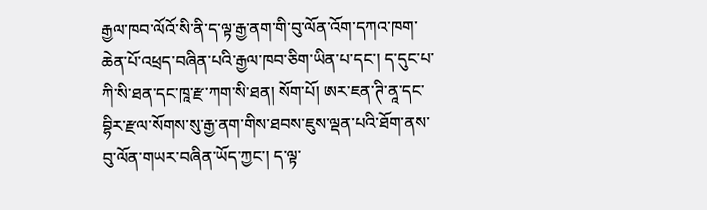རྒྱལ་ཁབ་ལོའོ་སི་ནི་ད་ལྟ་རྒྱ་ནག་གི་བུ་ལོན་འོག་དཀའ་ཁག་ཆེན་པོ་འཕྲད་བཞིན་པའི་རྒྱལ་ཁབ་ཅིག་ཡིན་པ་དང་། ད་དུང་པ་ཀི་སི་ཐན་དང་ཁཱ་རྫ་ཀག་སི་ཐན། སོག་པོ། ཨར་ཇན་ཊི་ནཱ་དང་བྷིར་རྫལ་སོགས་སུ་རྒྱ་ནག་གིས་ཐབས་ཇུས་ལྡན་པའི་ཐོག་ནས་བུ་ལོན་གཡར་བཞིན་ཡོད་ཀྱང་། ད་ལྟ་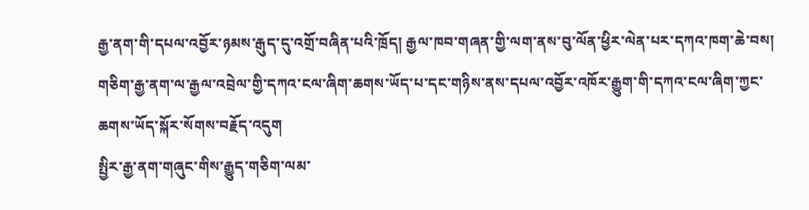རྒྱ་ནག་གི་དཔལ་འབྱོར་ཉམས་རྒུད་དུ་འགྲོ་བཞིན་པའི་ཁྲོད། རྒྱལ་ཁབ་གཞན་གྱི་ལག་ནས་བུ་ལོན་ཕྱིར་ལེན་པར་དཀའ་ཁག་ཆེ་བས། གཅིག་རྒྱ་ནག་ལ་རྒྱལ་འབྲེལ་གྱི་དཀའ་ངལ་ཞིག་ཆགས་ཡོད་པ་དང་གཉིས་ནས་དཔལ་འབྱོར་འཁོར་རྒྱུག་གི་དཀའ་ངལ་ཞིག་ཀྱང་ཆགས་ཡོད་སྐོར་སོགས་བརྗོད་འདུག
སྤྱིར་རྒྱ་ནག་གཞུང་གིས་རྒྱུད་གཅིག་ལམ་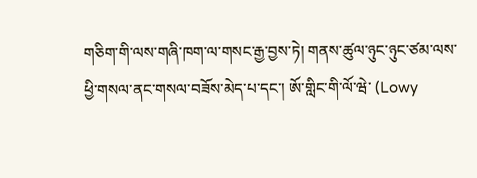གཅིག་གི་ལས་གཞི་ཁག་ལ་གསང་རྒྱ་བྱས་ཏེ། གནས་ཚུལ་ཉུང་ཉུང་ཙམ་ལས་ཕྱི་གསལ་ནང་གསལ་བཟོས་མེད་པ་དང་། ཨོ་གླིང་གི་ལོ་ཝེ་ (Lowy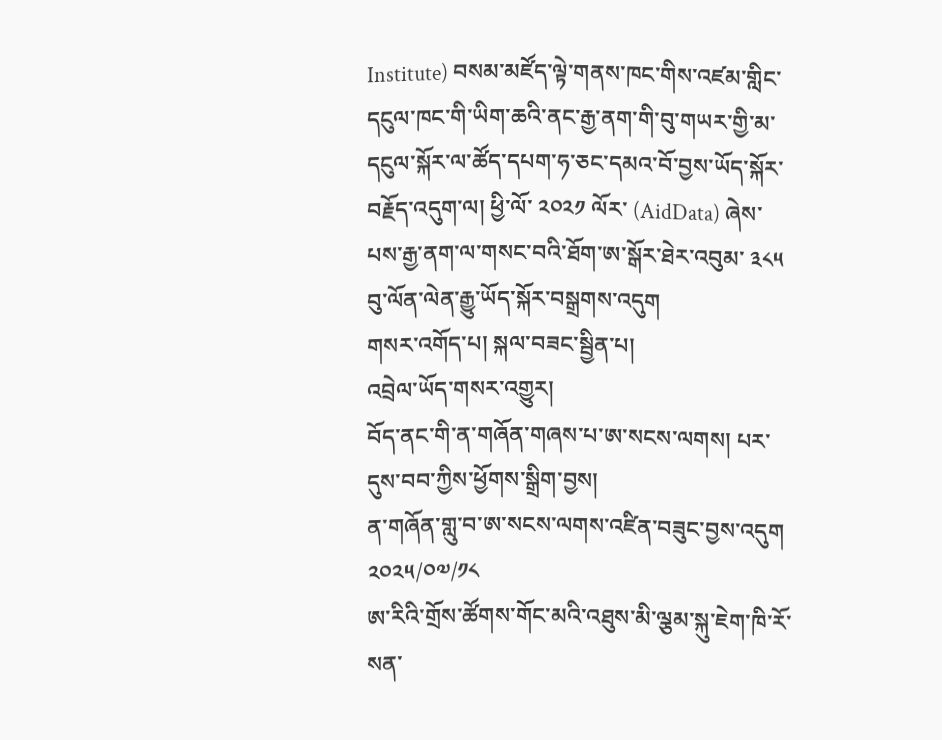Institute) བསམ་མཛོད་ལྟེ་གནས་ཁང་གིས་འཛམ་གླིང་དངུལ་ཁང་གི་ཡིག་ཆའི་ནང་རྒྱ་ནག་གི་བུ་གཡར་གྱི་མ་དངུལ་སྐོར་ལ་ཚོད་དཔག་ཧ་ཅང་དམའ་བོ་བྱས་ཡོད་སྐོར་བརྗོད་འདུག་ལ། ཕྱི་ལོ་ ༢༠༢༡ ལོར་ (AidData) ཞེས་པས་རྒྱ་ནག་ལ་གསང་བའི་ཐོག་ཨ་སྒོར་ཐེར་འབུམ་ ༣༨༥ བུ་ལོན་ལེན་རྒྱུ་ཡོད་སྐོར་བསྒྲགས་འདུག
གསར་འགོད་པ། སྐལ་བཟང་སྦྱིན་པ།
འབྲེལ་ཡོད་གསར་འགྱུར།
བོད་ནང་གི་ན་གཞོན་གཞས་པ་ཨ་སངས་ལགས། པར་དུས་བབ་ཀྱིས་ཕྱོགས་སྒྲིག་བྱས།
ན་གཞོན་གླུ་བ་ཨ་སངས་ལགས་འཛིན་བཟུང་བྱས་འདུག
༢༠༢༥/༠༧/༡༨
ཨ་རིའི་གྲོས་ཚོགས་གོང་མའི་འཐུས་མི་ལྕམ་སྐུ་ཇེག་ཁི་རོ་སན་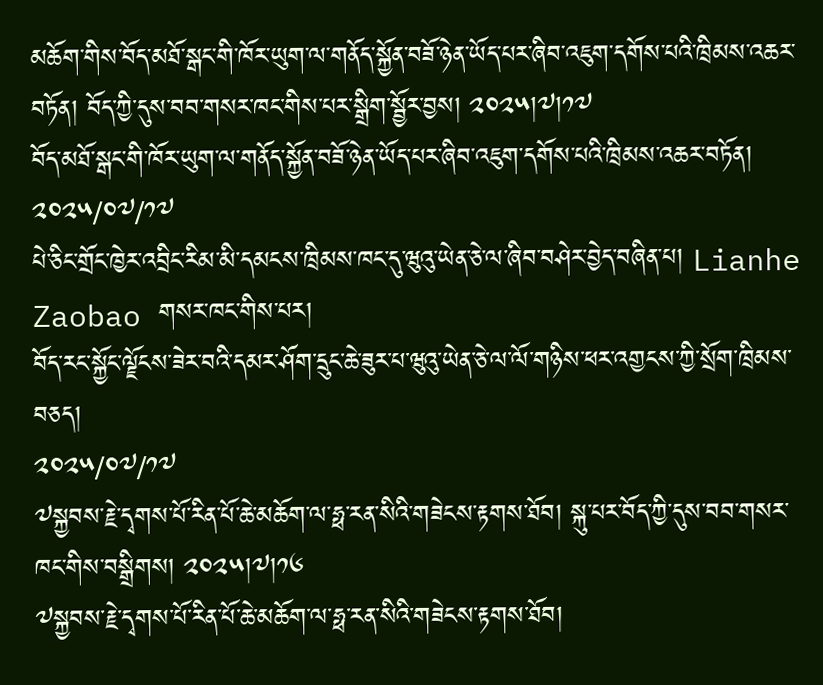མཆོག་གིས་བོད་མཐོ་སྒང་གི་ཁོར་ཡུག་ལ་གནོད་སྐྱོན་བཟོ་ཉེན་ཡོད་པར་ཞིབ་འཇུག་དགོས་པའི་ཁྲིམས་འཆར་བཏོན། བོད་ཀྱི་དུས་བབ་གསར་ཁང་གིས་པར་སྒྲིག་སྦྱོར་བྱས། ༢༠༢༥།༧།༡༧
བོད་མཐོ་སྒང་གི་ཁོར་ཡུག་ལ་གནོད་སྐྱོན་བཟོ་ཉེན་ཡོད་པར་ཞིབ་འཇུག་དགོས་པའི་ཁྲིམས་འཆར་བཏོན།
༢༠༢༥/༠༧/༡༧
པེ་ཅིང་གྲོང་ཁྱེར་འབྲིང་རིམ་མི་དམངས་ཁྲིམས་ཁང་དུ་ཝུའུ་ཡེན་ཅེ་ལ་ཞིབ་བཤེར་བྱེད་བཞིན་པ། Lianhe Zaobao གསར་ཁང་གིས་པར།
བོད་རང་སྐྱོང་ལྗོངས་ཟེར་བའི་དམར་ཤོག་དྲུང་ཆེ་ཟུར་པ་ཝུའུ་ཡེན་ཅེ་ལ་ལོ་གཉིས་ཕར་འགྱངས་ཀྱི་སྲོག་ཁྲིམས་བཅད།
༢༠༢༥/༠༧/༡༧
༧སྐྱབས་རྗེ་དྭགས་པོ་རིན་པོ་ཆེ་མཆོག་ལ་ཧྥ་རན་སིའི་གཟེངས་རྟགས་ཐོབ། སྐུ་པར་བོད་ཀྱི་དུས་བབ་གསར་ཁང་གིས་བསྒྲིགས། ༢༠༢༥།༧།༡༦
༧སྐྱབས་རྗེ་དྭགས་པོ་རིན་པོ་ཆེ་མཆོག་ལ་ཧྥ་རན་སིའི་གཟེངས་རྟགས་ཐོབ།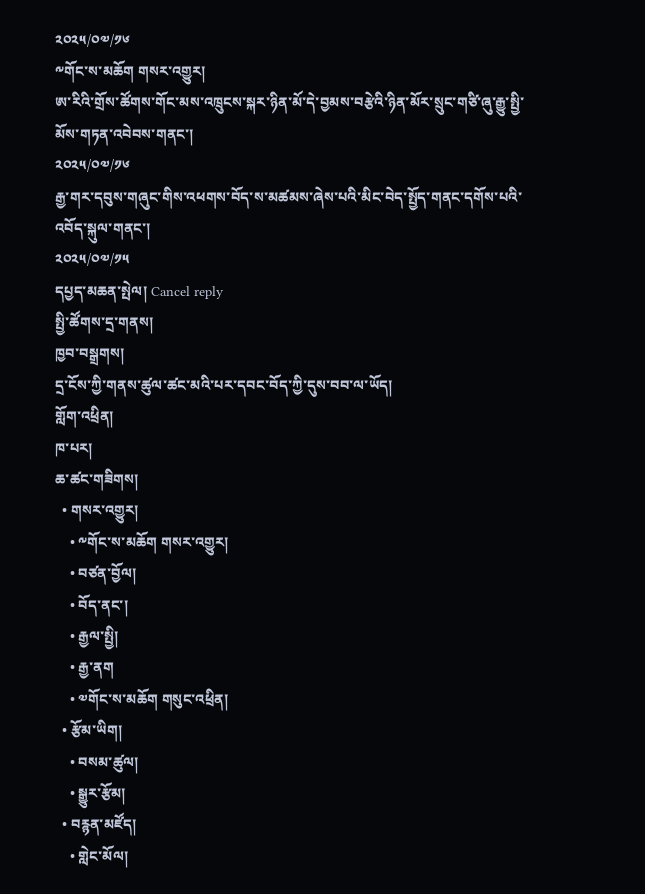༢༠༢༥/༠༧/༡༦
༸གོང་ས་མཆོག གསར་འགྱུར།
ཨ་རིའི་གྲོས་ཚོགས་གོང་མས་འཁྲུངས་སྐར་ཉིན་མོ་དེ་བྱམས་བརྩེའི་ཉིན་མོར་སྲུང་གཙི་ཞུ་རྒྱུ་སྤྱི་མོས་གཏན་འབེབས་གནང་།
༢༠༢༥/༠༧/༡༦
རྒྱ་གར་དབུས་གཞུང་གིས་འཕགས་བོད་ས་མཚམས་ཞེས་པའི་མིང་བེད་སྤྱོད་གནང་དགོས་པའི་འབོད་སྐུལ་གནང་།
༢༠༢༥/༠༧/༡༥
དཔྱད་མཆན་སྤེལ། Cancel reply
སྤྱི་ཚོགས་དྲ་གནས།
ཁྱབ་བསྒྲགས།
དྲ་ངོས་ཀྱི་གནས་ཚུལ་ཚང་མའི་པར་དབང་བོད་ཀྱི་དུས་བབ་ལ་ཡོད།
གློག་འཕྲིན།
ཁ་པར།
ཆ་ཚང་གཟིགས།
  • གསར་འགྱུར།
    • ༸གོང་ས་མཆོག གསར་འགྱུར།
    • བཙན་བྱོལ།
    • བོད་ནང་།
    • རྒྱལ་སྤྱི།
    • རྒྱ་ནག
    • ༧གོང་ས་མཆོག གསུང་འཕྲིན།
  • རྩོམ་ཡིག།
    • བསམ་ཚུལ།
    • སྒྱུར་རྩོམ།
  • བརྙན་མཛོད།
    • གླེང་མོལ།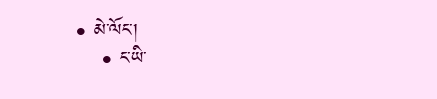• མེ་ལོང་།
    • ང་ཡི་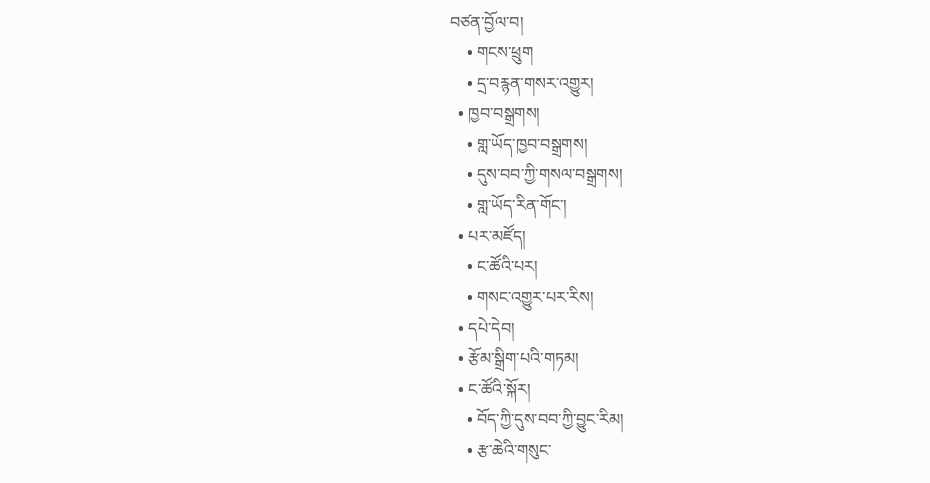བཙན་བྱོལ་བ།
    • གངས་ཕྲུག
    • དྲ་བརྙན་གསར་འགྱུར།
  • ཁྱབ་བསྒྲགས།
    • གླ་ཡོད་ཁྱབ་བསྒྲགས།
    • དུས་བབ་ཀྱི་གསལ་བསྒྲགས།
    • གླ་ཡོད་རིན་གོང་།
  • པར་མཛོད།
    • ང་ཚོའི་པར།
    • གསང་འགྱུར་པར་རིས།
  • དཔེ་དེབ།
  • རྩོམ་སྒྲིག་པའི་གཏམ།
  • ང་ཚོའི་སྐོར།
    • བོད་ཀྱི་དུས་བབ་ཀྱི་བྱུང་རིམ།
    • རྩ་ཆེའི་གསུང་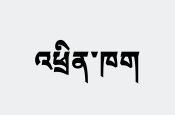འཕྲིན་ཁག